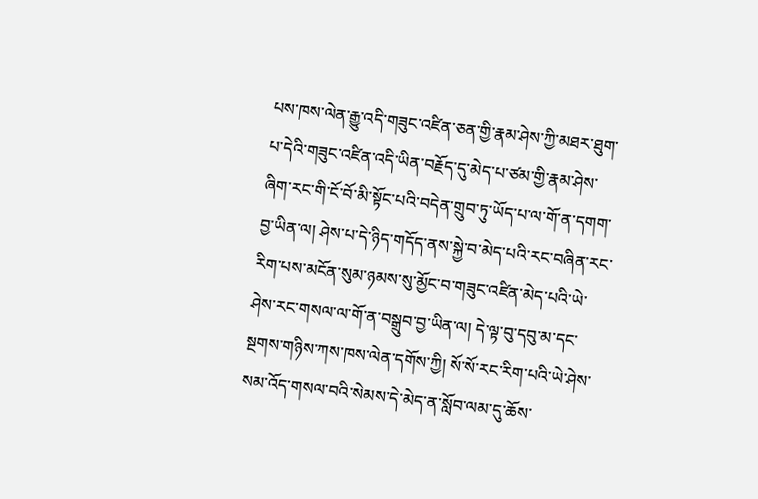པས་ཁས་ལེན་རྒྱུ་འདི་གཟུང་འཛིན་ཅན་གྱི་རྣམ་ཤེས་ཀྱི་མཐར་ཐུག་པ་དེའི་གཟུང་འཛིན་འདི་ཡིན་བརྗོད་དུ་མེད་པ་ཙམ་གྱི་རྣམ་ཤེས་ཞིག་རང་གི་ངོ་བོ་མི་སྟོང་པའི་བདེན་གྲུབ་ཏུ་ཡོད་པ་ལ་གོ་ན་དགག་བྱ་ཡིན་ལ། ཤེས་པ་དེ་ཉིད་གདོད་ནས་སྐྱེ་བ་མེད་པའི་རང་བཞིན་རང་རིག་པས་མངོན་སུམ་ཉམས་སུ་མྱོང་བ་གཟུང་འཛིན་མེད་པའི་ཡེ་ཤེས་རང་གསལ་ལ་གོ་ན་བསྒྲུབ་བྱ་ཡིན་ལ། དེ་ལྟ་བུ་དབུ་མ་དང་སྔགས་གཉིས་ཀས་ཁས་ལེན་དགོས་ཀྱི། སོ་སོ་རང་རིག་པའི་ཡེ་ཤེས་སམ་འོད་གསལ་བའི་སེམས་དེ་མེད་ན་སློབ་ལམ་དུ་ཆོས་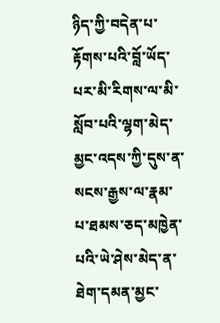ཉིད་ཀྱི་བདེན་པ་རྟོགས་པའི་བློ་ཡོད་པར་མི་རིགས་ལ་མི་སློབ་པའི་ལྷག་མེད་མྱང་འདས་ཀྱི་དུས་ན་སངས་རྒྱས་ལ་རྣམ་པ་ཐམས་ཅད་མཁྱེན་པའི་ཡེ་ཤེས་མེད་ན་ཐེག་དམན་མྱང་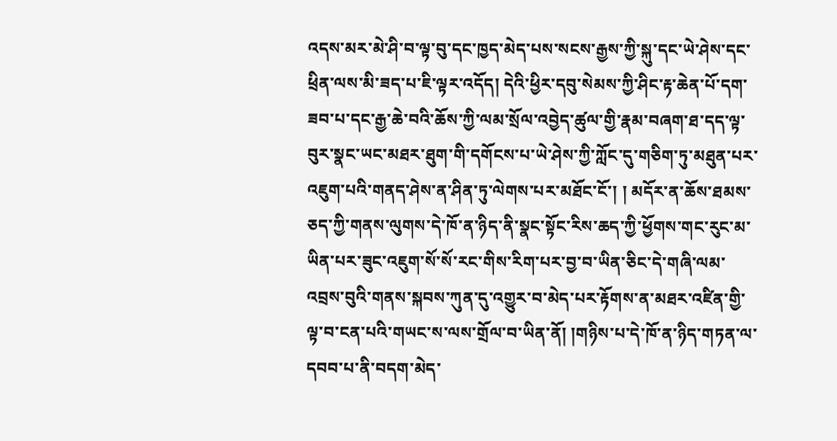འདས་མར་མེ་ཤི་བ་ལྟ་བུ་དང་ཁྱད་མེད་པས་སངས་རྒྱས་ཀྱི་སྐུ་དང་ཡེ་ཤེས་དང་ཕྲིན་ལས་མི་ཟད་པ་ཇི་ལྟར་འདོད། དེའི་ཕྱིར་དབུ་སེམས་ཀྱི་ཤིང་རྟ་ཆེན་པོ་དག་ཟབ་པ་དང་རྒྱ་ཆེ་བའི་ཆོས་ཀྱི་ལམ་སྲོལ་འབྱེད་ཚུལ་གྱི་རྣམ་བཞག་ཐ་དད་ལྟ་བུར་སྣང་ཡང་མཐར་ཐུག་གི་དགོངས་པ་ཡེ་ཤེས་ཀྱི་ཀློང་དུ་གཅིག་ཏུ་མཐུན་པར་འཇུག་པའི་གནད་ཤེས་ན་ཤིན་ཏུ་ལེགས་པར་མཐོང་ངོ་། ། མདོར་ན་ཆོས་ཐམས་ཅད་ཀྱི་གནས་ལུགས་དེ་ཁོ་ན་ཉིད་ནི་སྣང་སྟོང་རིས་ཆད་ཀྱི་ཕྱོགས་གང་རུང་མ་ཡིན་པར་ཟུང་འཇུག་སོ་སོ་རང་གིས་རིག་པར་བྱ་བ་ཡིན་ཅིང་དེ་གཞི་ལམ་འབྲས་བུའི་གནས་སྐབས་ཀུན་དུ་འགྱུར་བ་མེད་པར་རྟོགས་ན་མཐར་འཛིན་གྱི་ལྟ་བ་ངན་པའི་གཡང་ས་ལས་གྲོལ་བ་ཡིན་ནོ། །གཉིས་པ་དེ་ཁོ་ན་ཉིད་གཏན་ལ་དབབ་པ་ནི་བདག་མེད་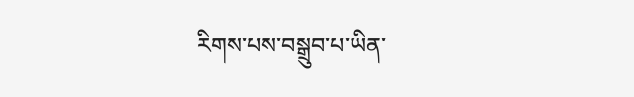རིགས་པས་བསྒྲུབ་པ་ཡིན་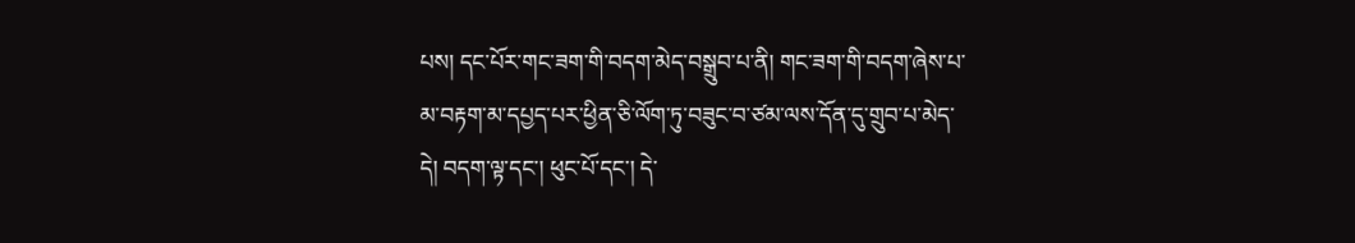པས། དང་པོར་གང་ཟག་གི་བདག་མེད་བསྒྲུབ་པ་ནི། གང་ཟག་གི་བདག་ཞེས་པ་མ་བརྟག་མ་དཔྱད་པར་ཕྱིན་ཅི་ལོག་ཏུ་བཟུང་བ་ཙམ་ལས་དོན་དུ་གྲུབ་པ་མེད་དེ། བདག་ལྟ་དང་། ཕུང་པོ་དང་། དེ་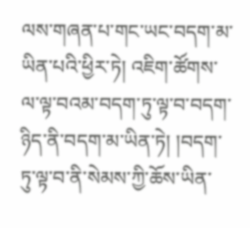ལས་གཞན་པ་གང་ཡང་བདག་མ་ཡིན་པའི་ཕྱིར་ཏེ། འཇིག་ཚོགས་ལ་ལྟ་བའམ་བདག་ཏུ་ལྟ་བ་བདག་ཉིད་ནི་བདག་མ་ཡིན་ཏེ། །བདག་ཏུ་ལྟ་བ་ནི་སེམས་ཀྱི་ཆོས་ཡིན་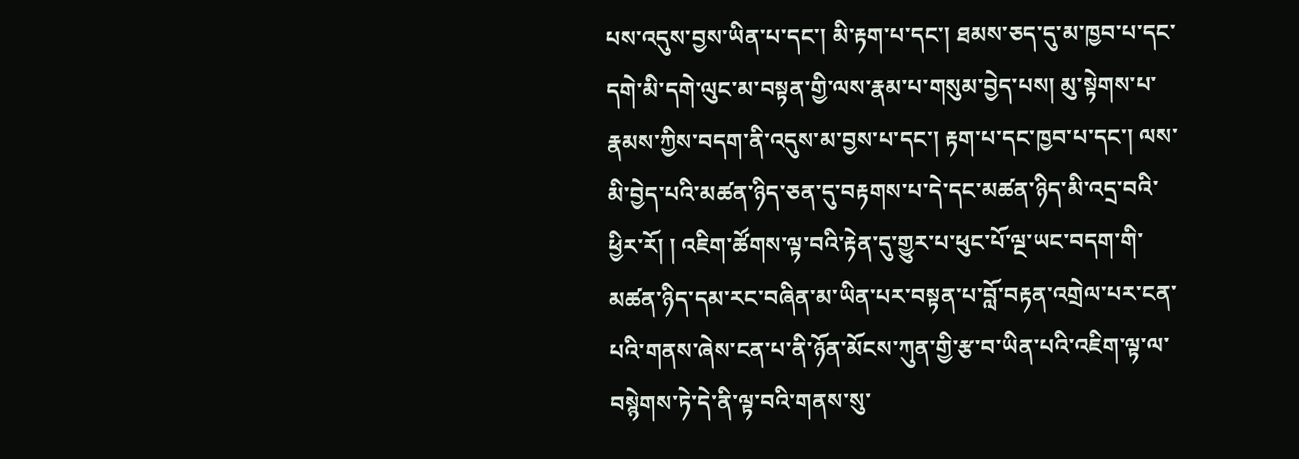པས་འདུས་བྱས་ཡིན་པ་དང་། མི་རྟག་པ་དང་། ཐམས་ཅད་དུ་མ་ཁྱབ་པ་དང་དགེ་མི་དགེ་ལུང་མ་བསྟན་གྱི་ལས་རྣམ་པ་གསུམ་བྱེད་པས། མུ་སྟེགས་པ་རྣམས་ཀྱིས་བདག་ནི་འདུས་མ་བྱས་པ་དང་། རྟག་པ་དང་ཁྱབ་པ་དང་། ལས་མི་བྱེད་པའི་མཚན་ཉིད་ཅན་དུ་བརྟགས་པ་དེ་དང་མཚན་ཉིད་མི་འདྲ་བའི་ཕྱིར་རོ། ། འཇིག་ཚོགས་ལྟ་བའི་རྟེན་དུ་གྱུར་པ་ཕུང་པོ་ལྔ་ཡང་བདག་གི་མཚན་ཉིད་དམ་རང་བཞིན་མ་ཡིན་པར་བསྟན་པ་བློ་བརྟན་འགྲེལ་པར་ངན་པའི་གནས་ཞེས་ངན་པ་ནི་ཉོན་མོངས་ཀུན་གྱི་རྩ་བ་ཡིན་པའི་འཇིག་ལྟ་ལ་བསྙེགས་ཏེ་དེ་ནི་ལྟ་བའི་གནས་སུ་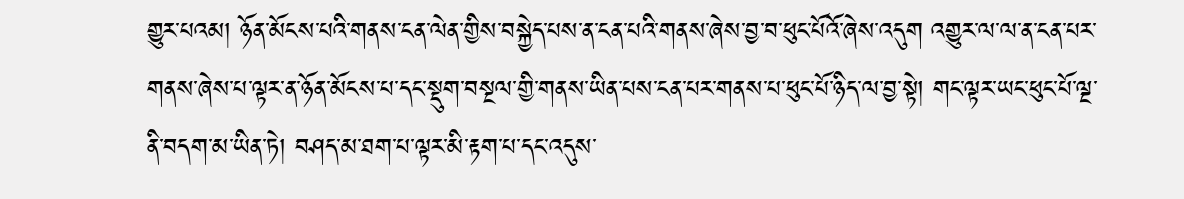གྱུར་པའམ། ཉོན་མོངས་པའི་གནས་ངན་ལེན་གྱིས་བསྐྱེད་པས་ན་ངན་པའི་གནས་ཞེས་བྱ་བ་ཕུང་པོའོ་ཞེས་འདུག འགྱུར་ལ་ལ་ན་ངན་པར་གནས་ཞེས་པ་ལྟར་ན་ཉོན་མོངས་པ་དང་སྡུག་བསྔལ་གྱི་གནས་ཡིན་པས་ངན་པར་གནས་པ་ཕུང་པོ་ཉིད་ལ་བྱ་སྟེ། གང་ལྟར་ཡང་ཕུང་པོ་ལྔ་ནི་བདག་མ་ཡིན་ཏེ། བཤད་མ་ཐག་པ་ལྟར་མི་རྟག་པ་དང་འདུས་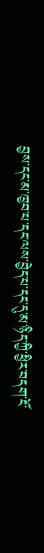བྱས་དང་མ་ཁྱབ་པ་དང་ལས་བྱེད་པ་དང་དུ་མ་ཉིད་ཀྱི་ཕྱིར་བདག་ངོ་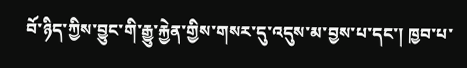བོ་ཉིད་ཀྱིས་བྱུང་གི་རྒྱུ་རྐྱེན་གྱིས་གསར་དུ་འདུས་མ་བྱས་པ་དང་། ཁྱབ་པ་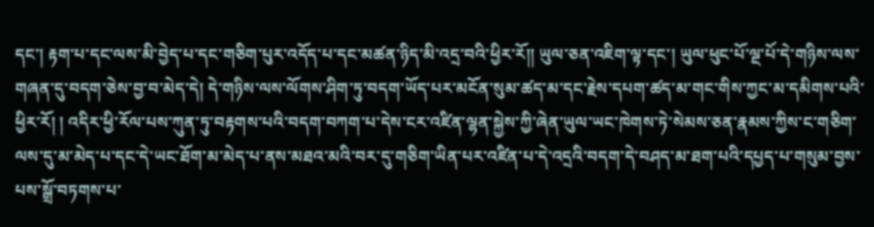དང་། རྟག་པ་དང་ལས་མི་བྱེད་པ་དང་གཅིག་པུར་འདོད་པ་དང་མཚན་ཉིད་མི་འདྲ་བའི་ཕྱིར་རོ།། ཡུལ་ཅན་འཇིག་ལྟ་དང་། ཡུལ་ཕུང་པོ་ལྔ་པོ་དེ་གཉིས་ལས་གཞན་དུ་བདག་ཅེས་བྱ་བ་མེད་དེ། དེ་གཉིས་ལས་ལོགས་ཤིག་ཏུ་བདག་ཡོད་པར་མངོན་སུམ་ཚད་མ་དང་རྗེས་དཔག་ཚད་མ་གང་གིས་ཀྱང་མ་དམིགས་པའི་ཕྱིར་རོ། ། འདིར་ཕྱི་རོལ་པས་ཀུན་ཏུ་བརྟགས་པའི་བདག་བཀག་པ་དེས་ངར་འཛིན་ལྷན་སྐྱེས་ཀྱི་ཞེན་ཡུལ་ཡང་ཁེགས་ཏེ་སེམས་ཅན་རྣམས་ཀྱིས་ང་གཅིག་ལས་དུ་མ་མེད་པ་དང་དེ་ཡང་ཐོག་མ་མེད་པ་ནས་མཐའ་མའི་བར་དུ་གཅིག་ཡིན་པར་འཛིན་པ་དེ་འདྲའི་བདག་དེ་བཤད་མ་ཐག་པའི་དཔྱད་པ་གསུམ་བྱས་པས་སྒྲོ་བཏགས་པ་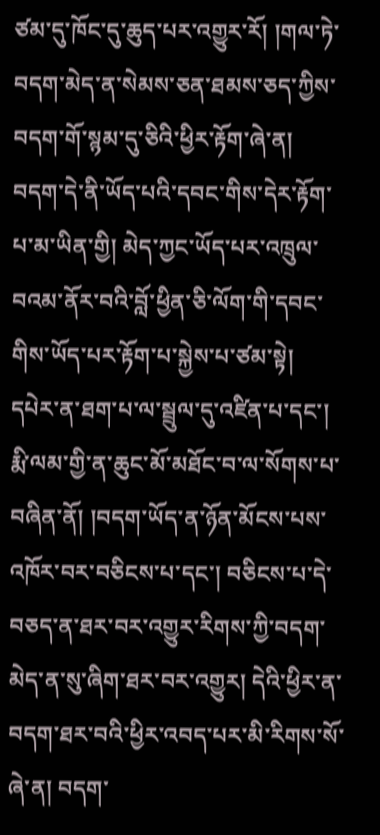ཙམ་དུ་ཁོང་དུ་ཆུད་པར་འགྱུར་རོ། །གལ་ཏེ་བདག་མེད་ན་སེམས་ཅན་ཐམས་ཅད་ཀྱིས་བདག་གོ་སྙམ་དུ་ཅིའི་ཕྱིར་རྟོག་ཞེ་ན། བདག་དེ་ནི་ཡོད་པའི་དབང་གིས་དེར་རྟོག་པ་མ་ཡིན་གྱི། མེད་ཀྱང་ཡོད་པར་འཁྲུལ་བའམ་ནོར་བའི་བློ་ཕྱིན་ཅི་ལོག་གི་དབང་གིས་ཡོད་པར་རྟོག་པ་སྐྱེས་པ་ཙམ་སྟེ། དཔེར་ན་ཐག་པ་ལ་སྦྲུལ་དུ་འཛིན་པ་དང་། རྨི་ལམ་གྱི་ན་ཆུང་མོ་མཐོང་བ་ལ་སོགས་པ་བཞིན་ནོ། །བདག་ཡོད་ན་ཉོན་མོངས་པས་འཁོར་བར་བཅིངས་པ་དང་། བཅིངས་པ་དེ་བཅད་ན་ཐར་བར་འགྱུར་རིགས་ཀྱི་བདག་མེད་ན་སུ་ཞིག་ཐར་བར་འགྱུར། དེའི་ཕྱིར་ན་བདག་ཐར་བའི་ཕྱིར་འབད་པར་མི་རིགས་སོ་ཞེ་ན། བདག་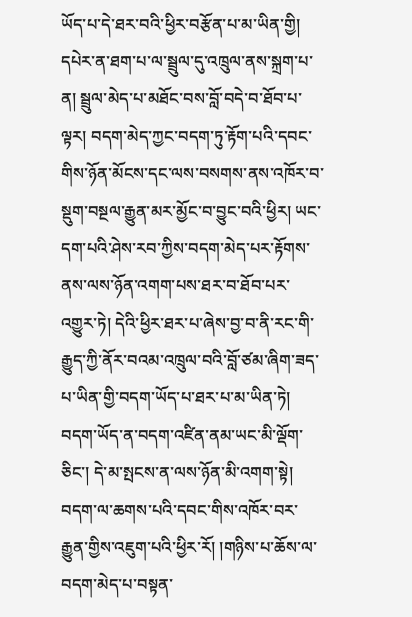ཡོད་པ་དེ་ཐར་བའི་ཕྱིར་བརྩོན་པ་མ་ཡིན་གྱི། དཔེར་ན་ཐག་པ་ལ་སྦྲུལ་དུ་འཁྲུལ་ནས་སྐྲག་པ་ན། སྦྲུལ་མེད་པ་མཐོང་བས་བློ་བདེ་བ་ཐོབ་པ་ལྟར། བདག་མེད་ཀྱང་བདག་ཏུ་རྟོག་པའི་དབང་གིས་ཉོན་མོངས་དང་ལས་བསགས་ནས་འཁོར་བ་སྡུག་བསྔལ་རྒྱུན་མར་མྱོང་བ་བྱུང་བའི་ཕྱིར། ཡང་དག་པའི་ཤེས་རབ་ཀྱིས་བདག་མེད་པར་རྟོགས་ནས་ལས་ཉོན་འགག་པས་ཐར་བ་ཐོབ་པར་འགྱུར་ཏེ། དེའི་ཕྱིར་ཐར་པ་ཞེས་བྱ་བ་ནི་རང་གི་རྒྱུད་ཀྱི་ནོར་བའམ་འཁྲུལ་བའི་བློ་ཙམ་ཞིག་ཟད་པ་ཡིན་གྱི་བདག་ཡོད་པ་ཐར་པ་མ་ཡིན་ཏེ། བདག་ཡོད་ན་བདག་འཛིན་ནམ་ཡང་མི་ལྡོག་ཅིང་། དེ་མ་སྤངས་ན་ལས་ཉོན་མི་འགག་སྟེ། བདག་ལ་ཆགས་པའི་དབང་གིས་འཁོར་བར་རྒྱུན་གྱིས་འཇུག་པའི་ཕྱིར་རོ། །གཉིས་པ་ཆོས་ལ་བདག་མེད་པ་བསྟན་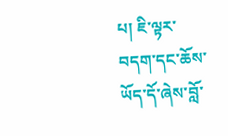པ། ཇི་ལྟར་བདག་དང་ཆོས་ཡོད་དོ་ཞེས་བློ་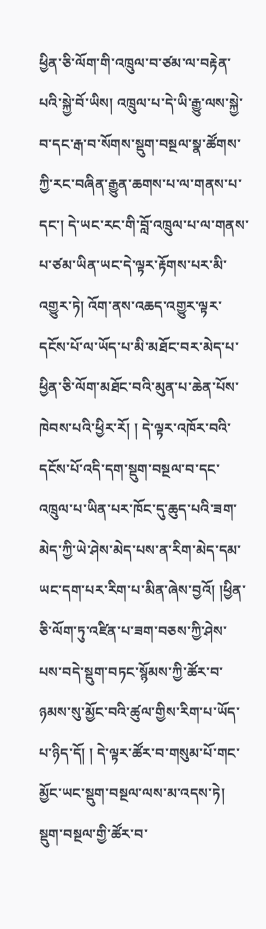ཕྱིན་ཅི་ལོག་གི་འཁྲུལ་བ་ཙམ་ལ་བརྟེན་པའི་སྐྱེ་བོ་ཡིས། འཁྲུལ་པ་དེ་ཡི་རྒྱུ་ལས་སྐྱེ་བ་དང་རྒ་བ་སོགས་སྡུག་བསྔལ་སྣ་ཚོགས་ཀྱི་རང་བཞིན་རྒྱུན་ཆགས་པ་ལ་གནས་པ་དང་། དེ་ཡང་རང་གི་བློ་འཁྲུལ་པ་ལ་གནས་པ་ཙམ་ཡིན་ཡང་དེ་ལྟར་རྟོགས་པར་མི་འགྱུར་ཏེ། འོག་ནས་འཆད་འགྱུར་ལྟར་དངོས་པོ་ལ་ཡོད་པ་མི་མཐོང་བར་མེད་པ་ཕྱིན་ཅི་ལོག་མཐོང་བའི་མུན་པ་ཆེན་པོས་ཁེབས་པའི་ཕྱིར་རོ། ། དེ་ལྟར་འཁོར་བའི་དངོས་པོ་འདི་དག་སྡུག་བསྔལ་བ་དང་འཁྲུལ་པ་ཡིན་པར་ཁོང་དུ་ཆུད་པའི་ཟག་མེད་ཀྱི་ཡེ་ཤེས་མེད་པས་ན་རིག་མེད་དམ་ཡང་དག་པར་རིག་པ་མིན་ཞེས་བྱའོ། །ཕྱིན་ཅི་ལོག་ཏུ་འཛིན་པ་ཟག་བཅས་ཀྱི་ཤེས་པས་བདེ་སྡུག་བཏང་སྙོམས་ཀྱི་ཚོར་བ་ཉམས་སུ་མྱོང་བའི་ཚུལ་གྱིས་རིག་པ་ཡོད་པ་ཉིད་དོ། ། དེ་ལྟར་ཚོར་བ་གསུམ་པོ་གང་མྱོང་ཡང་སྡུག་བསྔལ་ལས་མ་འདས་ཏེ། སྡུག་བསྔལ་གྱི་ཚོར་བ་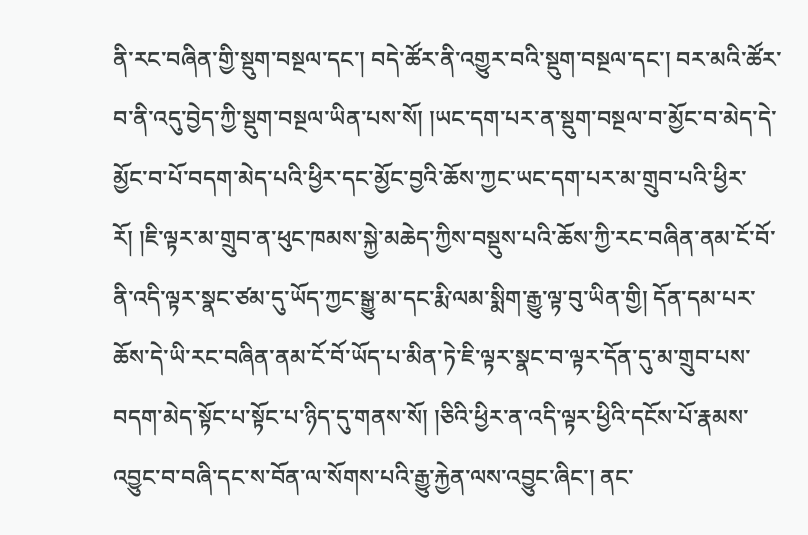ནི་རང་བཞིན་གྱི་སྡུག་བསྔལ་དང་། བདེ་ཚོར་ནི་འགྱུར་བའི་སྡུག་བསྔལ་དང་། བར་མའི་ཚོར་བ་ནི་འདུ་བྱེད་ཀྱི་སྡུག་བསྔལ་ཡིན་པས་སོ། །ཡང་དག་པར་ན་སྡུག་བསྔལ་བ་མྱོང་བ་མེད་དེ་མྱོང་བ་པོ་བདག་མེད་པའི་ཕྱིར་དང་མྱོང་བྱའི་ཆོས་ཀྱང་ཡང་དག་པར་མ་གྲུབ་པའི་ཕྱིར་རོ། །ཇི་ལྟར་མ་གྲུབ་ན་ཕུང་ཁམས་སྐྱེ་མཆེད་ཀྱིས་བསྡུས་པའི་ཆོས་ཀྱི་རང་བཞིན་ནམ་ངོ་བོ་ནི་འདི་ལྟར་སྣང་ཙམ་དུ་ཡོད་ཀྱང་སྒྱུ་མ་དང་རྨི་ལམ་སྨིག་རྒྱུ་ལྟ་བུ་ཡིན་གྱི། དོན་དམ་པར་ཆོས་དེ་ཡི་རང་བཞིན་ནམ་ངོ་བོ་ཡོད་པ་མིན་ཏེ་ཇི་ལྟར་སྣང་བ་ལྟར་དོན་དུ་མ་གྲུབ་པས་བདག་མེད་སྟོང་པ་སྟོང་པ་ཉིད་དུ་གནས་སོ། །ཅིའི་ཕྱིར་ན་འདི་ལྟར་ཕྱིའི་དངོས་པོ་རྣམས་འབྱུང་བ་བཞི་དང་ས་བོན་ལ་སོགས་པའི་རྒྱུ་རྐྱེན་ལས་འབྱུང་ཞིང་། ནང་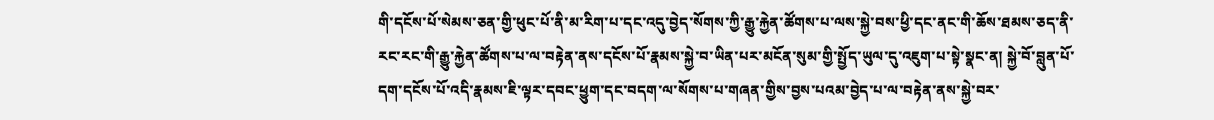གི་དངོས་པོ་སེམས་ཅན་གྱི་ཕུང་པོ་ནི་མ་རིག་པ་དང་འདུ་བྱེད་སོགས་ཀྱི་རྒྱུ་རྐྱེན་ཚོགས་པ་ལས་སྐྱེ་བས་ཕྱི་དང་ནང་གི་ཆོས་ཐམས་ཅད་ནི་རང་རང་གི་རྒྱུ་རྐྱེན་ཚོགས་པ་ལ་བརྟེན་ནས་དངོས་པོ་རྣམས་སྐྱེ་བ་ཡིན་པར་མངོན་སུམ་གྱི་སྤྱོད་ཡུལ་དུ་འཇུག་པ་སྟེ་སྣང་ན། སྐྱེ་བོ་བླུན་པོ་དག་དངོས་པོ་འདི་རྣམས་ཇི་ལྟར་དབང་ཕྱུག་དང་བདག་ལ་སོགས་པ་གཞན་གྱིས་བྱས་པའམ་བྱེད་པ་ལ་བརྟེན་ནས་སྐྱེ་བར་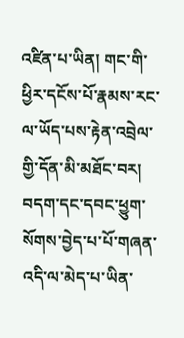འཛིན་པ་ཡིན། གང་གི་ཕྱིར་དངོས་པོ་རྣམས་རང་ལ་ཡོད་པས་རྟེན་འབྲེལ་གྱི་དོན་མི་མཐོང་བར། བདག་དང་དབང་ཕྱུག་སོགས་བྱེད་པ་པོ་གཞན་འདི་ལ་མེད་པ་ཡིན་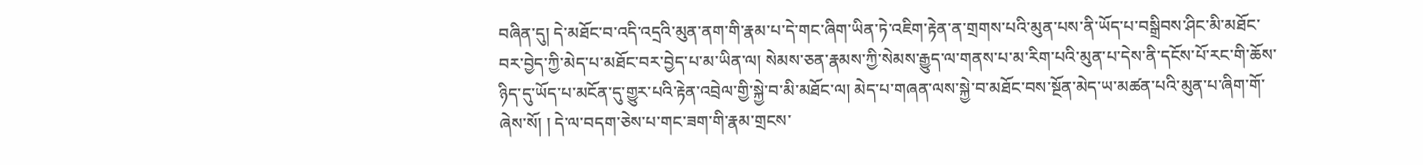བཞིན་དུ། དེ་མཐོང་བ་འདི་འདྲའི་མུན་ནག་གི་རྣམ་པ་དེ་གང་ཞིག་ཡིན་ཏེ་འཇིག་རྟེན་ན་གྲགས་པའི་མུན་པས་ནི་ཡོད་པ་བསྒྲིབས་ཤིང་མི་མཐོང་བར་བྱེད་ཀྱི་མེད་པ་མཐོང་བར་བྱེད་པ་མ་ཡིན་ལ། སེམས་ཅན་རྣམས་ཀྱི་སེམས་རྒྱུད་ལ་གནས་པ་མ་རིག་པའི་མུན་པ་དེས་ནི་དངོས་པོ་རང་གི་ཆོས་ཉིད་དུ་ཡོད་པ་མངོན་དུ་གྱུར་པའི་རྟེན་འབྲེལ་གྱི་སྐྱེ་བ་མི་མཐོང་ལ། མེད་པ་གཞན་ལས་སྐྱེ་བ་མཐོང་བས་སྔོན་མེད་ཡ་མཚན་པའི་མུན་པ་ཞིག་གོ་ཞེས་སོ། ། དེ་ལ་བདག་ཅེས་པ་གང་ཟག་གི་རྣམ་གྲངས་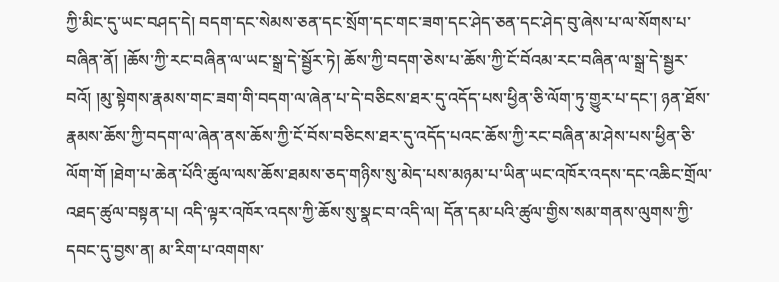ཀྱི་མིང་དུ་ཡང་བཤད་དེ། བདག་དང་སེམས་ཅན་དང་སྲོག་དང་གང་ཟག་དང་ཤེད་ཅན་དང་ཤེད་བུ་ཞེས་པ་ལ་སོགས་པ་བཞིན་ནོ། །ཆོས་ཀྱི་རང་བཞིན་ལ་ཡང་སྒྲ་དེ་སྦྱོར་ཏེ། ཆོས་ཀྱི་བདག་ཅེས་པ་ཆོས་ཀྱི་ངོ་བོའམ་རང་བཞིན་ལ་སྒྲ་དེ་སྦྱར་བའོ། །མུ་སྟེགས་རྣམས་གང་ཟག་གི་བདག་ལ་ཞེན་པ་དེ་བཅིངས་ཐར་དུ་འདོད་པས་ཕྱིན་ཅི་ལོག་ཏུ་གྱུར་པ་དང་། ཉན་ཐོས་རྣམས་ཆོས་ཀྱི་བདག་ལ་ཞེན་ནས་ཆོས་ཀྱི་ངོ་བོས་བཅིངས་ཐར་དུ་འདོད་པའང་ཆོས་ཀྱི་རང་བཞིན་མ་ཤེས་པས་ཕྱིན་ཅི་ལོག་གོ །ཐེག་པ་ཆེན་པོའི་ཚུལ་ལས་ཆོས་ཐམས་ཅད་གཉིས་སུ་མེད་པས་མཉམ་པ་ཡིན་ཡང་འཁོར་འདས་དང་འཆིང་གྲོལ་འཐད་ཚུལ་བསྟན་པ། འདི་ལྟར་འཁོར་འདས་ཀྱི་ཆོས་སུ་སྣང་བ་འདི་ལ། དོན་དམ་པའི་ཚུལ་གྱིས་སམ་གནས་ལུགས་ཀྱི་དབང་དུ་བྱས་ན། མ་རིག་པ་འགགས་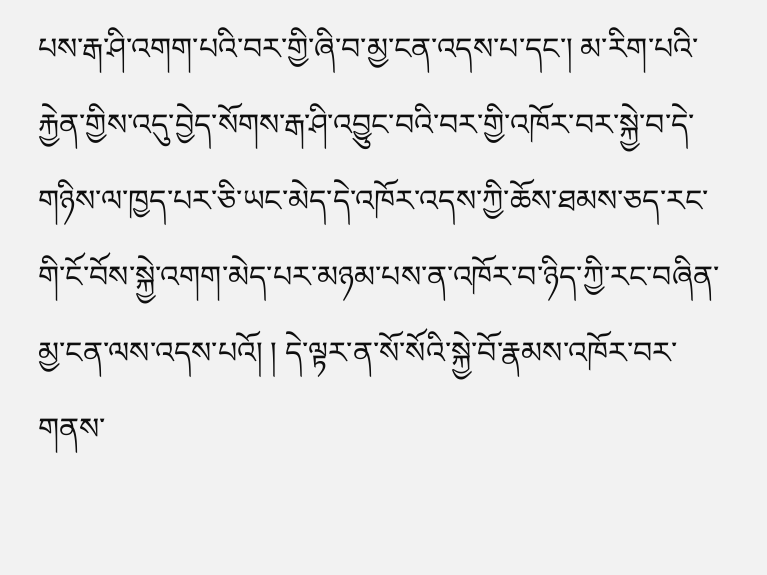པས་རྒ་ཤི་འགག་པའི་བར་གྱི་ཞི་བ་མྱ་ངན་འདས་པ་དང་། མ་རིག་པའི་རྐྱེན་གྱིས་འདུ་བྱེད་སོགས་རྒ་ཤི་འབྱུང་བའི་བར་གྱི་འཁོར་བར་སྐྱེ་བ་དེ་གཉིས་ལ་ཁྱད་པར་ཅི་ཡང་མེད་དེ་འཁོར་འདས་ཀྱི་ཆོས་ཐམས་ཅད་རང་གི་ངོ་བོས་སྐྱེ་འགག་མེད་པར་མཉམ་པས་ན་འཁོར་བ་ཉིད་ཀྱི་རང་བཞིན་མྱ་ངན་ལས་འདས་པའོ། ། དེ་ལྟར་ན་སོ་སོའི་སྐྱེ་བོ་རྣམས་འཁོར་བར་གནས་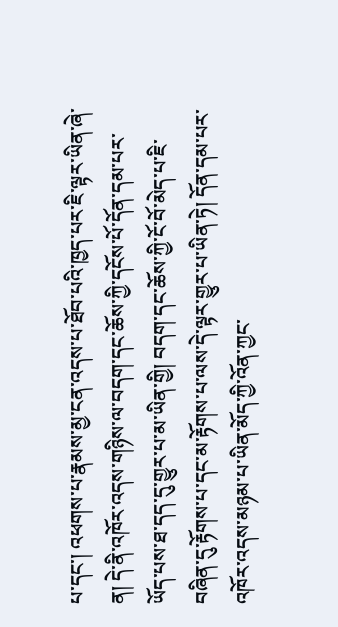པ་དང་། འཕགས་པ་རྣམས་མྱ་ངན་འདས་པ་ཐོབ་པའི་ཁྱད་པར་ཇི་ལྟར་ཡིན་ཞེ་ན། དེ་ནི་འཁོར་འདས་གཉིས་ལ་བདག་དང་ཆོས་ཀྱི་དངོས་པོ་དོན་དམ་པར་ཡོད་པས་ཐ་དད་དུ་གྱུར་པ་མ་ཡིན་གྱི། བདག་དང་ཆོས་ཀྱི་ངོ་བོ་མེད་པ་ཇི་བཞིན་དུ་རྟོགས་པ་དང་མ་རྟོགས་པ་ལས་དེ་ལྟར་གྱུར་པ་ཡིན་ཏེ། དོན་དམ་པར་འཁོར་འདས་མཉམ་པ་ཡིན་མོད་ཀྱི་འོན་ཀྱང་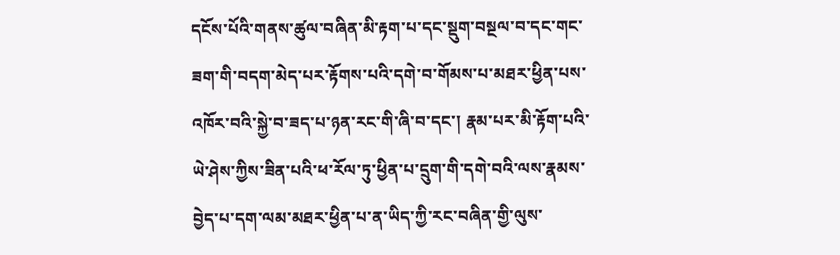དངོས་པོའི་གནས་ཚུལ་བཞིན་མི་རྟག་པ་དང་སྡུག་བསྔལ་བ་དང་གང་ཟག་གི་བདག་མེད་པར་རྟོགས་པའི་དགེ་བ་གོམས་པ་མཐར་ཕྱིན་པས་འཁོར་བའི་སྐྱེ་བ་ཟད་པ་ཉན་རང་གི་ཞི་བ་དང་། རྣམ་པར་མི་རྟོག་པའི་ཡེ་ཤེས་ཀྱིས་ཟིན་པའི་ཕ་རོལ་ཏུ་ཕྱིན་པ་དྲུག་གི་དགེ་བའི་ལས་རྣམས་བྱེད་པ་དག་ལམ་མཐར་ཕྱིན་པ་ན་ཡིད་ཀྱི་རང་བཞིན་གྱི་ལུས་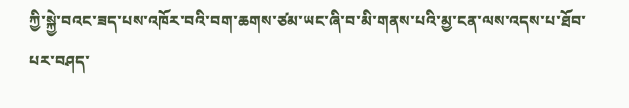ཀྱི་སྐྱེ་བའང་ཟད་པས་འཁོར་བའི་བག་ཆགས་ཙམ་ཡང་ཞི་བ་མི་གནས་པའི་མྱ་ངན་ལས་འདས་པ་ཐོབ་པར་བཤད་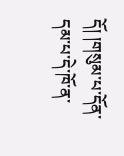དོ། །གསུམ་པ་དོན་དམ་པ་དེ་ཁོ་ན་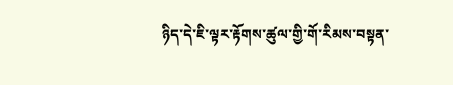ཉིད་དེ་ཇི་ལྟར་རྟོགས་ཚུལ་གྱི་གོ་རིམས་བསྟན་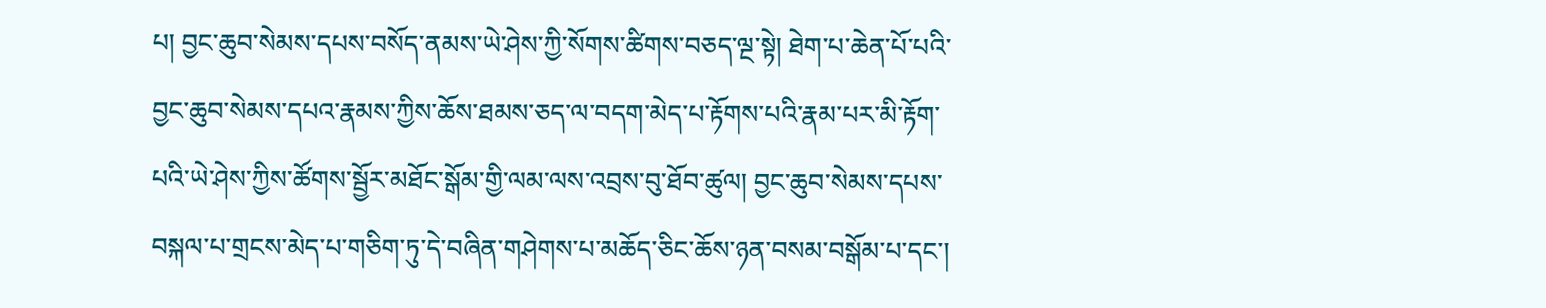པ། བྱང་ཆུབ་སེམས་དཔས་བསོད་ནམས་ཡེ་ཤེས་ཀྱི་སོགས་ཚིགས་བཅད་ལྔ་སྟེ། ཐེག་པ་ཆེན་པོ་པའི་བྱང་ཆུབ་སེམས་དཔའ་རྣམས་ཀྱིས་ཆོས་ཐམས་ཅད་ལ་བདག་མེད་པ་རྟོགས་པའི་རྣམ་པར་མི་རྟོག་པའི་ཡེ་ཤེས་ཀྱིས་ཚོགས་སྦྱོར་མཐོང་སྒོམ་གྱི་ལམ་ལས་འབྲས་བུ་ཐོབ་ཚུལ། བྱང་ཆུབ་སེམས་དཔས་བསྐལ་པ་གྲངས་མེད་པ་གཅིག་ཏུ་དེ་བཞིན་གཤེགས་པ་མཆོད་ཅིང་ཆོས་ཉན་བསམ་བསྒོམ་པ་དང་།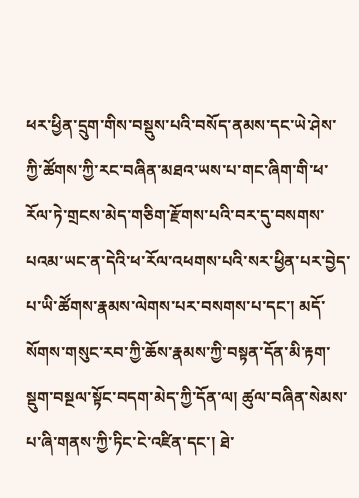ཕར་ཕྱིན་དྲུག་གིས་བསྡུས་པའི་བསོད་ནམས་དང་ཡེ་ཤེས་ཀྱི་ཚོགས་ཀྱི་རང་བཞིན་མཐའ་ཡས་པ་གང་ཞིག་གི་ཕ་རོལ་ཏེ་གྲངས་མེད་གཅིག་རྫོགས་པའི་བར་དུ་བསགས་པའམ་ཡང་ན་དེའི་ཕ་རོལ་འཕགས་པའི་སར་ཕྱིན་པར་བྱེད་པ་ཡི་ཚོགས་རྣམས་ལེགས་པར་བསགས་པ་དང་། མདོ་སོགས་གསུང་རབ་ཀྱི་ཆོས་རྣམས་ཀྱི་བསྟན་དོན་མི་རྟག་སྡུག་བསྔལ་སྟོང་བདག་མེད་ཀྱི་དོན་ལ། ཚུལ་བཞིན་སེམས་པ་ཞི་གནས་ཀྱི་ཏིང་ངེ་འཛིན་དང་། ཐེ་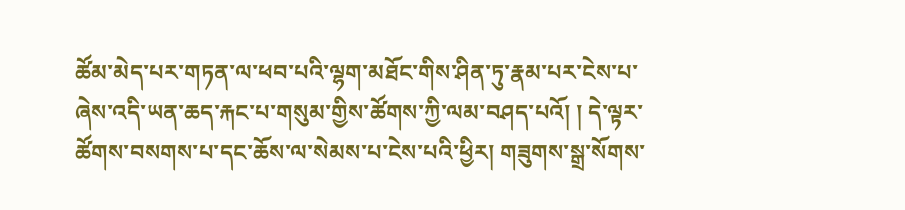ཚོམ་མེད་པར་གཏན་ལ་ཕབ་པའི་ལྷག་མཐོང་གིས་ཤིན་ཏུ་རྣམ་པར་ངེས་པ་ཞེས་འདི་ཡན་ཆད་རྐང་པ་གསུམ་གྱིས་ཚོགས་ཀྱི་ལམ་བཤད་པའོ། ། དེ་ལྟར་ཚོགས་བསགས་པ་དང་ཆོས་ལ་སེམས་པ་ངེས་པའི་ཕྱིར། གཟུགས་སྒྲ་སོགས་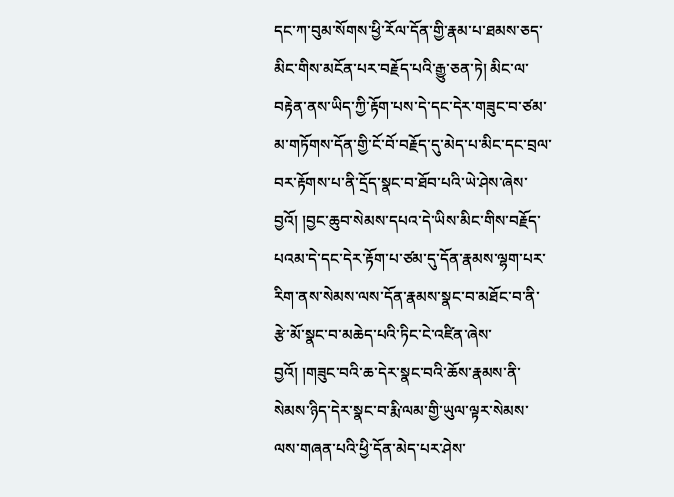དང་ཀ་བུམ་སོགས་ཕྱི་རོལ་དོན་གྱི་རྣམ་པ་ཐམས་ཅད་མིང་གིས་མངོན་པར་བརྗོད་པའི་རྒྱུ་ཅན་ཏེ། མིང་ལ་བརྟེན་ནས་ཡིད་ཀྱི་རྟོག་པས་དེ་དང་དེར་གཟུང་བ་ཙམ་མ་གཏོགས་དོན་གྱི་ངོ་བོ་བརྗོད་དུ་མེད་པ་མིང་དང་བྲལ་བར་རྟོགས་པ་ནི་དྲོད་སྣང་བ་ཐོབ་པའི་ཡེ་ཤེས་ཞེས་བྱའོ། །བྱང་ཆུབ་སེམས་དཔའ་དེ་ཡིས་མིང་གིས་བརྗོད་པའམ་དེ་དང་དེར་རྟོག་པ་ཙམ་དུ་དོན་རྣམས་ལྷག་པར་རིག་ནས་སེམས་ལས་དོན་རྣམས་སྣང་བ་མཐོང་བ་ནི་རྩེ་མོ་སྣང་བ་མཆེད་པའི་ཏིང་ངེ་འཛིན་ཞེས་བྱའོ། །གཟུང་བའི་ཆ་དེར་སྣང་བའི་ཆོས་རྣམས་ནི་སེམས་ཉིད་དེར་སྣང་བ་རྨི་ལམ་གྱི་ཡུལ་ལྟར་སེམས་ལས་གཞན་པའི་ཕྱི་དོན་མེད་པར་ཤེས་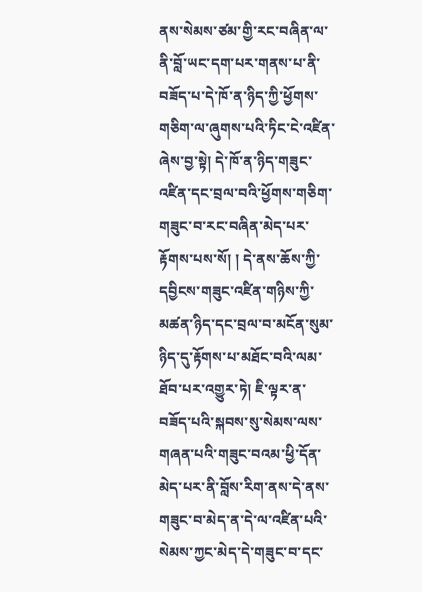ནས་སེམས་ཙམ་གྱི་རང་བཞིན་ལ་ནི་བློ་ཡང་དག་པར་གནས་པ་ནི་བཟོད་པ་དེ་ཁོ་ན་ཉིད་ཀྱི་ཕྱོགས་གཅིག་ལ་ཞུགས་པའི་ཏིང་ངེ་འཛིན་ཞེས་བྱ་སྟེ། དེ་ཁོ་ན་ཉིད་གཟུང་འཛིན་དང་བྲལ་བའི་ཕྱོགས་གཅིག་གཟུང་བ་རང་བཞིན་མེད་པར་རྟོགས་པས་སོ། ། དེ་ནས་ཆོས་ཀྱི་དབྱིངས་གཟུང་འཛིན་གཉིས་ཀྱི་མཚན་ཉིད་དང་བྲལ་བ་མངོན་སུམ་ཉིད་དུ་རྟོགས་པ་མཐོང་བའི་ལམ་ཐོབ་པར་འགྱུར་ཏེ། ཇི་ལྟར་ན་བཟོད་པའི་སྐབས་སུ་སེམས་ལས་གཞན་པའི་གཟུང་བའམ་ཕྱི་དོན་མེད་པར་ནི་བློས་རིག་ནས་དེ་ནས་གཟུང་བ་མེད་ན་དེ་ལ་འཛིན་པའི་སེམས་ཀྱང་མེད་དེ་གཟུང་བ་དང་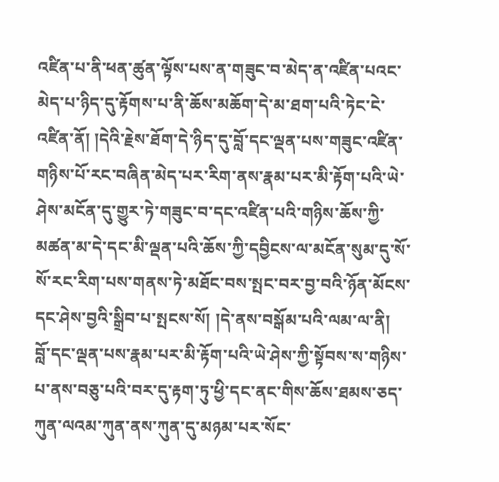འཛིན་པ་ནི་ཕན་ཚུན་ལྟོས་པས་ན་གཟུང་བ་མེད་ན་འཛིན་པའང་མེད་པ་ཉིད་དུ་རྟོགས་པ་ནི་ཆོས་མཆོག་དེ་མ་ཐག་པའི་ཏེང་ངེ་འཛིན་ནོ། །དེའི་རྗེས་ཐོག་དེ་ཉིད་དུ་བློ་དང་ལྡན་པས་གཟུང་འཛིན་གཉིས་པོ་རང་བཞིན་མེད་པར་རིག་ནས་རྣམ་པར་མི་རྟོག་པའི་ཡེ་ཤེས་མངོན་དུ་གྱུར་ཏེ་གཟུང་བ་དང་འཛིན་པའི་གཉིས་ཆོས་ཀྱི་མཚན་མ་དེ་དང་མི་ལྡན་པའི་ཆོས་ཀྱི་དབྱིངས་ལ་མངོན་སུམ་དུ་སོ་སོ་རང་རིག་པས་གནས་ཏེ་མཐོང་བས་སྤང་བར་བྱ་བའི་ཉོན་མོངས་དང་ཤེས་བྱའི་སྒྲིབ་པ་སྤངས་སོ། །དེ་ནས་བསྒོམ་པའི་ལམ་ལ་ནི། བློ་དང་ལྡན་པས་རྣམ་པར་མི་རྟོག་པའི་ཡེ་ཤེས་ཀྱི་སྟོབས་ས་གཉིས་པ་ནས་བཅུ་པའི་བར་དུ་རྟག་ཏུ་ཕྱི་དང་ནང་གིས་ཆོས་ཐམས་ཅད་ཀུན་ལའམ་ཀུན་ནས་ཀུན་དུ་མཉམ་པར་སོང་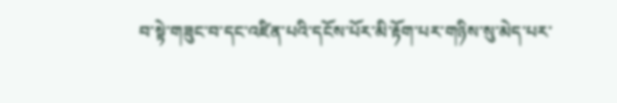བ་སྟེ་གཟུང་བ་དང་འཛིན་པའི་དངོས་པོར་མི་རྟོག་པར་གཉིས་སུ་མེད་པར་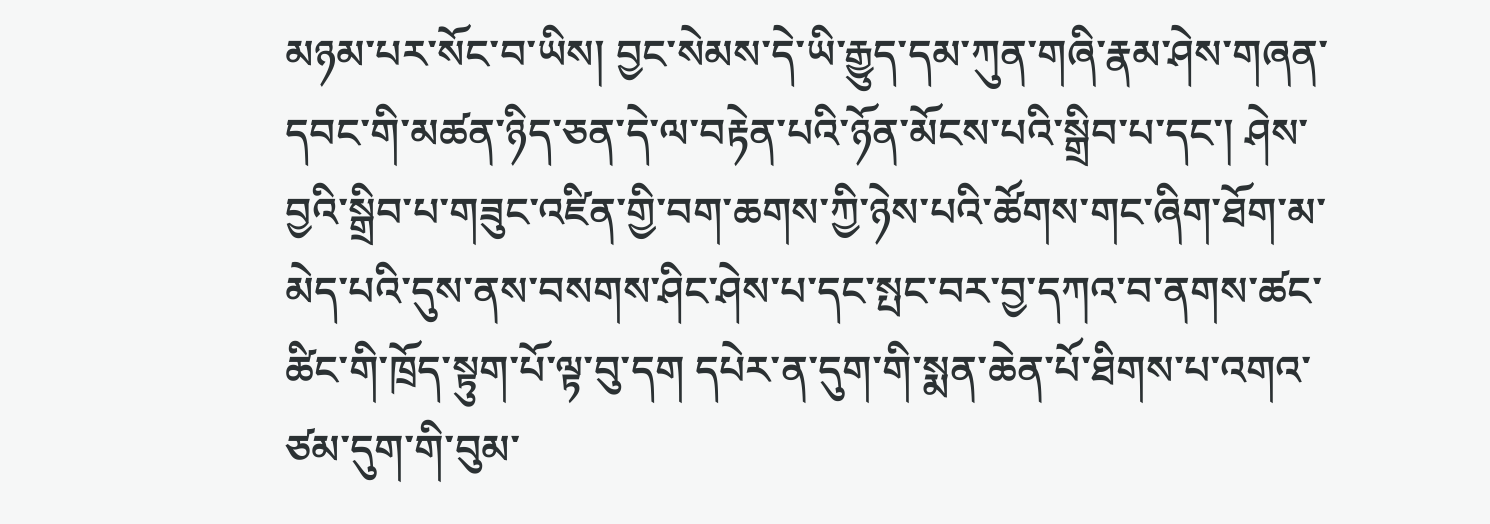མཉམ་པར་སོང་བ་ཡིས། བྱང་སེམས་དེ་ཡི་རྒྱུད་དམ་ཀུན་གཞི་རྣམ་ཤེས་གཞན་དབང་གི་མཚན་ཉིད་ཅན་དེ་ལ་བརྟེན་པའི་ཉོན་མོངས་པའི་སྒྲིབ་པ་དང་། ཤེས་བྱའི་སྒྲིབ་པ་གཟུང་འཛིན་གྱི་བག་ཆགས་ཀྱི་ཉེས་པའི་ཚོགས་གང་ཞིག་ཐོག་མ་མེད་པའི་དུས་ནས་བསགས་ཤིང་ཤེས་པ་དང་སྤང་བར་བྱ་དཀའ་བ་ནགས་ཚང་ཚིང་གི་ཁྲོད་སྟུག་པོ་ལྟ་བུ་དག དཔེར་ན་དུག་གི་སྨན་ཆེན་པོ་ཐིགས་པ་འགའ་ཙམ་དུག་གི་བུམ་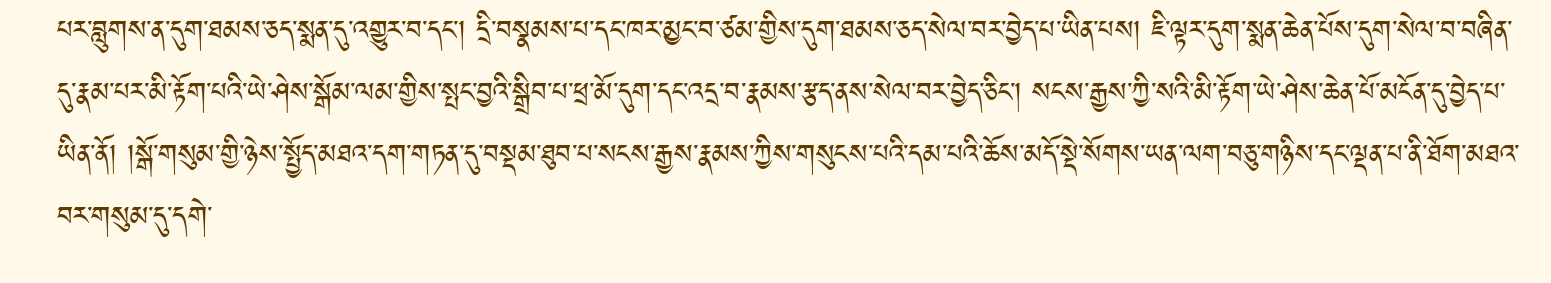པར་བླུགས་ན་དུག་ཐམས་ཅད་སྨན་དུ་འགྱུར་བ་དང་། དྲི་བསྣམས་པ་དང་ཁར་མྱང་བ་ཙམ་གྱིས་དུག་ཐམས་ཅད་སེལ་བར་བྱེད་པ་ཡིན་པས། ཇི་ལྟར་དུག་སྨན་ཆེན་པོས་དུག་སེལ་བ་བཞིན་དུ་རྣམ་པར་མི་རྟོག་པའི་ཡེ་ཤེས་སྒོམ་ལམ་གྱིས་སྤང་བྱའི་སྒྲིབ་པ་ཕྲ་མོ་དུག་དང་འདྲ་བ་རྣམས་རྩད་ནས་སེལ་བར་བྱེད་ཅིང་། སངས་རྒྱས་ཀྱི་སའི་མི་རྟོག་ཡེ་ཤེས་ཆེན་པོ་མངོན་དུ་བྱེད་པ་ཡིན་ནོ། །སྒོ་གསུམ་གྱི་ཉེས་སྤྱོད་མཐའ་དག་གཏན་དུ་བསྡམ་ཐུབ་པ་སངས་རྒྱས་རྣམས་ཀྱིས་གསུངས་པའི་དམ་པའི་ཆོས་མདོ་སྡེ་སོགས་ཡན་ལག་བཅུ་གཉིས་དང་ལྡན་པ་ནི་ཐོག་མཐའ་བར་གསུམ་དུ་དགེ་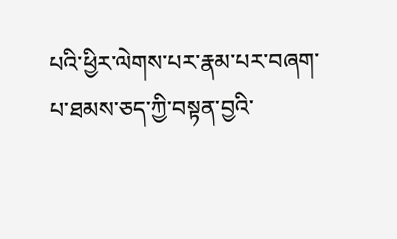པའི་ཕྱིར་ལེགས་པར་རྣམ་པར་བཞག་པ་ཐམས་ཅད་ཀྱི་བསྟན་བྱའི་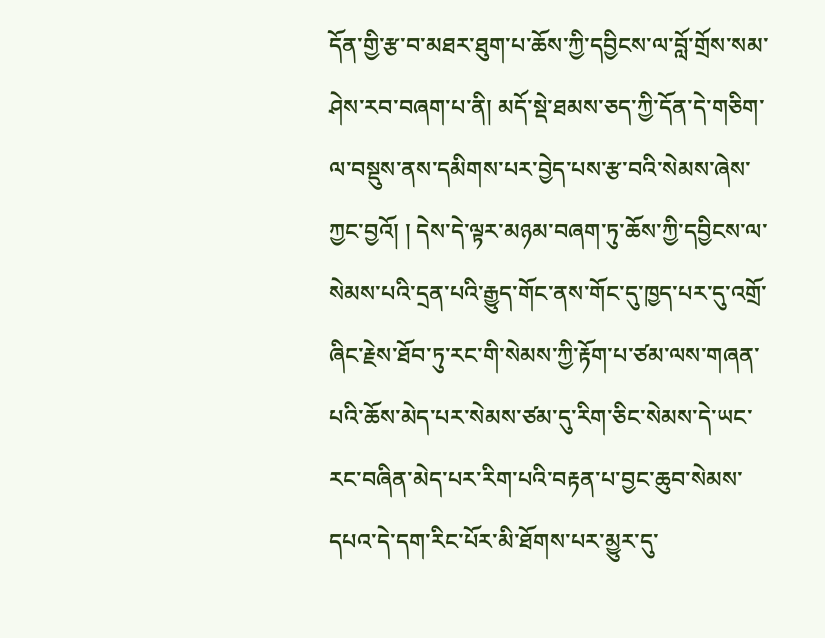དོན་གྱི་རྩ་བ་མཐར་ཐུག་པ་ཆོས་ཀྱི་དབྱིངས་ལ་བློ་གྲོས་སམ་ཤེས་རབ་བཞག་པ་ནི། མདོ་སྡེ་ཐམས་ཅད་ཀྱི་དོན་དེ་གཅིག་ལ་བསྡུས་ནས་དམིགས་པར་བྱེད་པས་རྩ་བའི་སེམས་ཞེས་ཀྱང་བྱའོ། ། དེས་དེ་ལྟར་མཉམ་བཞག་ཏུ་ཆོས་ཀྱི་དབྱིངས་ལ་སེམས་པའི་དྲན་པའི་རྒྱུད་གོང་ནས་གོང་དུ་ཁྱད་པར་དུ་འགྲོ་ཞིང་རྗེས་ཐོབ་ཏུ་རང་གི་སེམས་ཀྱི་རྟོག་པ་ཙམ་ལས་གཞན་པའི་ཆོས་མེད་པར་སེམས་ཙམ་དུ་རིག་ཅིང་སེམས་དེ་ཡང་རང་བཞིན་མེད་པར་རིག་པའི་བརྟན་པ་བྱང་ཆུབ་སེམས་དཔའ་དེ་དག་རིང་པོར་མི་ཐོགས་པར་མྱུར་དུ་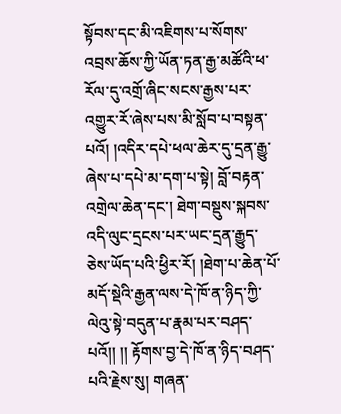སྟོབས་དང་མི་འཇིགས་པ་སོགས་འབྲས་ཆོས་ཀྱི་ཡོན་ཏན་རྒྱ་མཚོའི་ཕ་རོལ་དུ་འགྲོ་ཞིང་སངས་རྒྱས་པར་འགྱུར་རོ་ཞེས་པས་མི་སློབ་པ་བསྟན་པའོ། །འདིར་དཔེ་ཕལ་ཆེར་དུ་དྲན་རྒྱུ་ཞེས་པ་དཔེ་མ་དག་པ་སྟེ། བློ་བརྟན་འགྲེལ་ཆེན་དང་། ཐེག་བསྡུས་སྐབས་འདི་ལུང་དྲངས་པར་ཡང་དྲན་རྒྱུད་ཅེས་ཡོད་པའི་ཕྱིར་རོ། །ཐེག་པ་ཆེན་པོ་མདོ་སྡེའི་རྒྱན་ལས་དེ་ཁོ་ན་ཉིད་ཀྱི་ལེའུ་སྟེ་བདུན་པ་རྣམ་པར་བཤད་པའོ།། །། རྟོགས་བྱ་དེ་ཁོ་ན་ཉིད་བཤད་པའི་རྗེས་སུ། གཞན་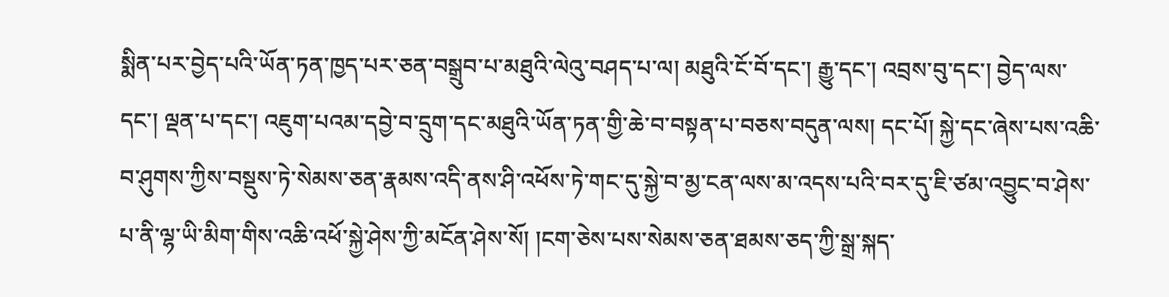སྨིན་པར་བྱེད་པའི་ཡོན་ཏན་ཁྱད་པར་ཅན་བསྒྲུབ་པ་མཐུའི་ལེའུ་བཤད་པ་ལ། མཐུའི་ངོ་བོ་དང་། རྒྱུ་དང་། འབྲས་བུ་དང་། བྱེད་ལས་དང་། ལྡན་པ་དང་། འཇུག་པའམ་དབྱེ་བ་དྲུག་དང་མཐུའི་ཡོན་ཏན་གྱི་ཆེ་བ་བསྟན་པ་བཅས་བདུན་ལས། དང་པོ། སྐྱེ་དང་ཞེས་པས་འཆི་བ་ཤུགས་ཀྱིས་བསྡུས་ཏེ་སེམས་ཅན་རྣམས་འདི་ནས་ཤི་འཕོས་ཏེ་གང་དུ་སྐྱེ་བ་མྱ་ངན་ལས་མ་འདས་པའི་བར་དུ་ཇི་ཙམ་འབྱུང་བ་ཤེས་པ་ནི་ལྷ་ཡི་མིག་གིས་འཆི་འཕོ་སྐྱེ་ཤེས་ཀྱི་མངོན་ཤེས་སོ། །ངག་ཅེས་པས་སེམས་ཅན་ཐམས་ཅད་ཀྱི་སྒྲ་སྐད་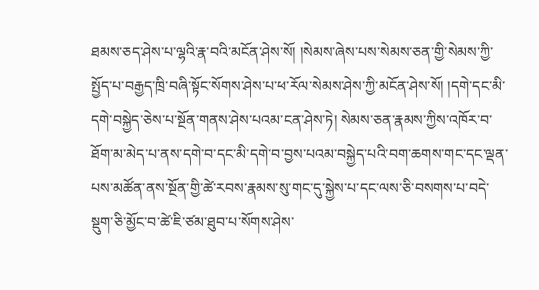ཐམས་ཅད་ཤེས་པ་ལྷའི་རྣ་བའི་མངོན་ཤེས་སོ། །སེམས་ཞེས་པས་སེམས་ཅན་གྱི་སེམས་ཀྱི་སྤྱོད་པ་བརྒྱད་ཁྲི་བཞི་སྟོང་སོགས་ཤེས་པ་ཕ་རོལ་སེམས་ཤེས་ཀྱི་མངོན་ཤེས་སོ། །དགེ་དང་མི་དགེ་བསྐྱེད་ཅེས་པ་སྔོན་གནས་ཤེས་པའམ་ངན་ཤེས་ཏེ། སེམས་ཅན་རྣམས་ཀྱིས་འཁོར་བ་ཐོག་མ་མེད་པ་ནས་དགེ་བ་དང་མི་དགེ་བ་བྱས་པའམ་བསྐྱེད་པའི་བག་ཆགས་གང་དང་ལྡན་པས་མཚོན་ནས་སྔོན་གྱི་ཚེ་རབས་རྣམས་སུ་གང་དུ་སྐྱེས་པ་དང་ལས་ཅི་བསགས་པ་བདེ་སྡུག་ཅི་མྱོང་བ་ཚེ་ཇི་ཙམ་ཐུབ་པ་སོགས་ཤེས་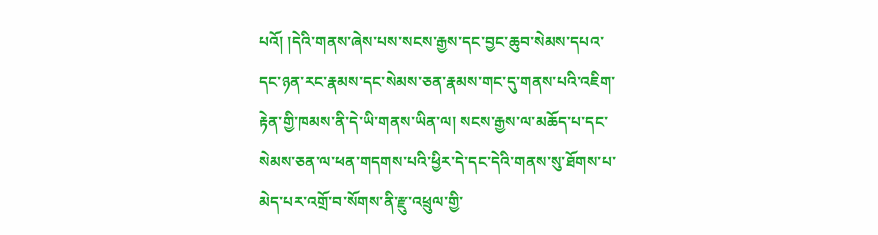པའོ། །དེའི་གནས་ཞེས་པས་སངས་རྒྱས་དང་བྱང་ཆུབ་སེམས་དཔའ་དང་ཉན་རང་རྣམས་དང་སེམས་ཅན་རྣམས་གང་དུ་གནས་པའི་འཇིག་རྟེན་གྱི་ཁམས་ནི་དེ་ཡི་གནས་ཡིན་ལ། སངས་རྒྱས་ལ་མཆོད་པ་དང་སེམས་ཅན་ལ་ཕན་གདགས་པའི་ཕྱིར་དེ་དང་དེའི་གནས་སུ་ཐོགས་པ་མེད་པར་འགྲོ་བ་སོགས་ནི་རྫུ་འཕྲུལ་གྱི་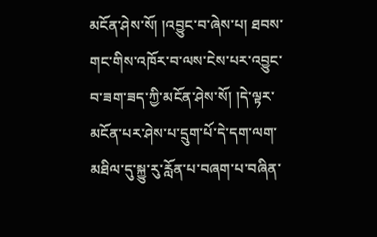མངོན་ཤེས་སོ། །འབྱུང་བ་ཞེས་པ། ཐབས་གང་གིས་འཁོར་བ་ལས་ངེས་པར་འབྱུང་བ་ཟག་ཟད་ཀྱི་མངོན་ཤེས་སོ། །དེ་ལྟར་མངོན་པར་ཤེས་པ་དྲུག་པོ་དེ་དག་ལག་མཐིལ་དུ་སྐྱུ་རུ་རློན་པ་བཞག་པ་བཞིན་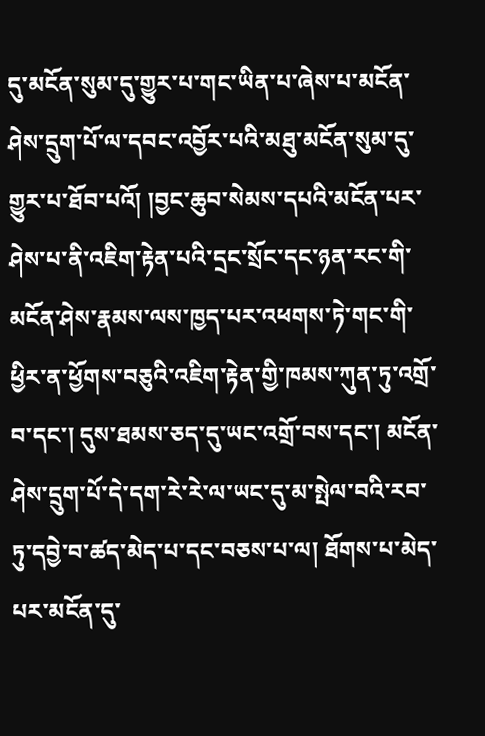དུ་མངོན་སུམ་དུ་གྱུར་པ་གང་ཡིན་པ་ཞེས་པ་མངོན་ཤེས་དྲུག་པོ་ལ་དབང་འབྱོར་པའི་མཐུ་མངོན་སུམ་དུ་གྱུར་པ་ཐོབ་པའོ། །བྱང་ཆུབ་སེམས་དཔའི་མངོན་པར་ཤེས་པ་ནི་འཇིག་རྟེན་པའི་དྲང་སྲོང་དང་ཉན་རང་གི་མངོན་ཤེས་རྣམས་ལས་ཁྱད་པར་འཕགས་ཏེ་གང་གི་ཕྱིར་ན་ཕྱོགས་བཅུའི་འཇིག་རྟེན་གྱི་ཁམས་ཀུན་ཏུ་འགྲོ་བ་དང་། དུས་ཐམས་ཅད་དུ་ཡང་འགྲོ་བས་དང་། མངོན་ཤེས་དྲུག་པོ་དེ་དག་རེ་རེ་ལ་ཡང་དུ་མ་སྤེལ་བའི་རབ་ཏུ་དབྱེ་བ་ཚད་མེད་པ་དང་བཅས་པ་ལ། ཐོགས་པ་མེད་པར་མངོན་དུ་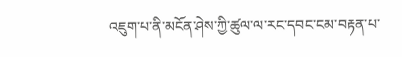འཇུག་པ་ནི་མངོན་ཤེས་ཀྱི་ཚུལ་ལ་རང་དབང་ངམ་བརྟན་པ་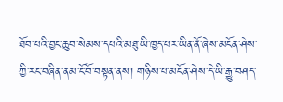ཐོབ་པའི་བྱང་ཆུབ་སེམས་དཔའི་མཐུ་ཡི་ཁྱད་པར་ཡིན་ནོ་ཞེས་མངོན་ཤེས་ཀྱི་རང་བཞིན་ནམ་ངོ་བོ་བསྟན་ནས། གཉིས་པ་མངོན་ཤེས་དེ་ཡི་རྒྱུ་བཤད་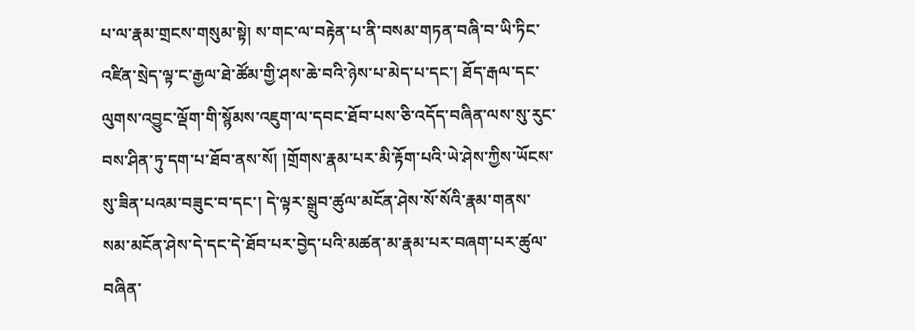པ་ལ་རྣམ་གྲངས་གསུམ་སྟེ། ས་གང་ལ་བརྟེན་པ་ནི་བསམ་གཏན་བཞི་བ་ཡི་ཏིང་འཛིན་སྲེད་ལྟ་ང་རྒྱལ་ཐེ་ཚོམ་གྱི་ཤས་ཆེ་བའི་ཉེས་པ་མེད་པ་དང་། ཐོད་རྒལ་དང་ལུགས་འབྱུང་ལྡོག་གི་སྙོམས་འཇུག་ལ་དབང་ཐོབ་པས་ཅི་འདོད་བཞིན་ལས་སུ་རུང་བས་ཤིན་ཏུ་དག་པ་ཐོབ་ནས་སོ། །གྲོགས་རྣམ་པར་མི་རྟོག་པའི་ཡེ་ཤེས་ཀྱིས་ཡོངས་སུ་ཟིན་པའམ་བཟུང་བ་དང་། དེ་ལྟར་སྒྲུབ་ཚུལ་མངོན་ཤེས་སོ་སོའི་རྣམ་གནས་སམ་མངོན་ཤེས་དེ་དང་དེ་ཐོབ་པར་བྱེད་པའི་མཚན་མ་རྣམ་པར་བཞག་པར་ཚུལ་བཞིན་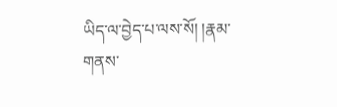ཡིད་ལ་བྱེད་པ་ལས་སོ། །རྣམ་གནས་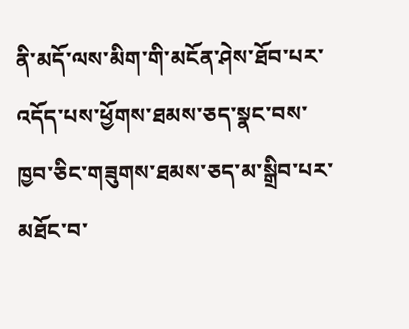ནི་མདོ་ལས་མིག་གི་མངོན་ཤེས་ཐོབ་པར་འདོད་པས་ཕྱོགས་ཐམས་ཅད་སྣང་བས་ཁྱབ་ཅིང་གཟུགས་ཐམས་ཅད་མ་སྒྲིབ་པར་མཐོང་བ་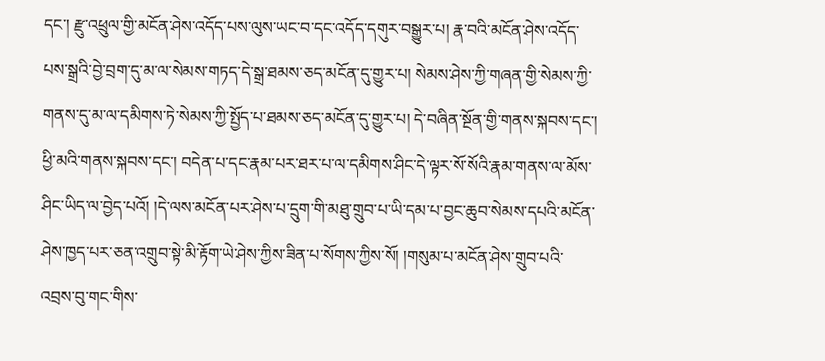དང་། རྫུ་འཕྲུལ་གྱི་མངོན་ཤེས་འདོད་པས་ལུས་ཡང་བ་དང་འདོད་དགུར་བསྒྱུར་པ། རྣ་བའི་མངོན་ཤེས་འདོད་པས་སྒྲའི་བྱེ་བྲག་དུ་མ་ལ་སེམས་གཏད་དེ་སྒྲ་ཐམས་ཅད་མངོན་དུ་གྱུར་པ། སེམས་ཤེས་ཀྱི་གཞན་གྱི་སེམས་ཀྱི་གནས་དུ་མ་ལ་དམིགས་ཏེ་སེམས་ཀྱི་སྤྱོད་པ་ཐམས་ཅད་མངོན་དུ་གྱུར་པ། དེ་བཞིན་སྔོན་གྱི་གནས་སྐབས་དང་། ཕྱི་མའི་གནས་སྐབས་དང་། བདེན་པ་དང་རྣམ་པར་ཐར་པ་ལ་དམིགས་ཤིང་དེ་ལྟར་སོ་སོའི་རྣམ་གནས་ལ་མོས་ཤིང་ཡིད་ལ་བྱེད་པའོ། །དེ་ལས་མངོན་པར་ཤེས་པ་དྲུག་གི་མཐུ་གྲུབ་པ་ཡི་དམ་པ་བྱང་ཆུབ་སེམས་དཔའི་མངོན་ཤེས་ཁྱད་པར་ཅན་འགྲུབ་སྟེ་མི་རྟོག་ཡེ་ཤེས་ཀྱིས་ཟིན་པ་སོགས་ཀྱིས་སོ། །གསུམ་པ་མངོན་ཤེས་གྲུབ་པའི་འབྲས་བུ་གང་གིས་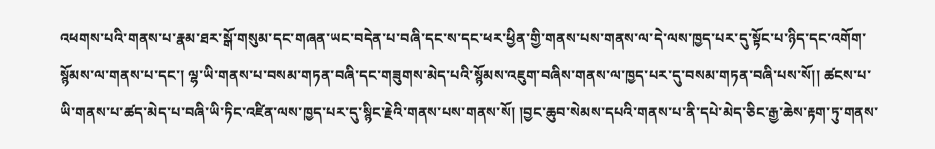འཕགས་པའི་གནས་པ་རྣམ་ཐར་སྒོ་གསུམ་དང་གཞན་ཡང་བདེན་པ་བཞི་དང་ས་དང་ཕར་ཕྱིན་གྱི་གནས་པས་གནས་ལ་དེ་ལས་ཁྱད་པར་དུ་སྟོང་པ་ཉིད་དང་འགོག་སྙོམས་ལ་གནས་པ་དང་། ལྷ་ཡི་གནས་པ་བསམ་གཏན་བཞི་དང་གཟུགས་མེད་པའི་སྙོམས་འཇུག་བཞིས་གནས་ལ་ཁྱད་པར་དུ་བསམ་གཏན་བཞི་པས་སོ།། ཚངས་པ་ཡི་གནས་པ་ཚད་མེད་པ་བཞི་ཡི་ཏིང་འཛིན་ལས་ཁྱད་པར་དུ་སྙིང་རྗེའི་གནས་པས་གནས་སོ། །བྱང་ཆུབ་སེམས་དཔའི་གནས་པ་ནི་དཔེ་མེད་ཅིང་རྒྱ་ཆེས་རྟག་ཏུ་གནས་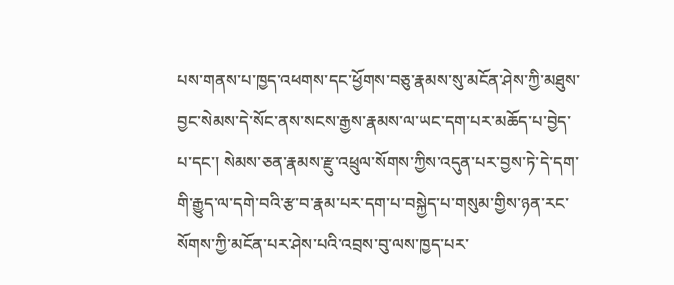པས་གནས་པ་ཁྱད་འཕགས་དང་ཕྱོགས་བཅུ་རྣམས་སུ་མངོན་ཤེས་ཀྱི་མཐུས་བྱང་སེམས་དེ་སོང་ནས་སངས་རྒྱས་རྣམས་ལ་ཡང་དག་པར་མཆོད་པ་བྱེད་པ་དང་། སེམས་ཅན་རྣམས་རྫུ་འཕྲུལ་སོགས་ཀྱིས་འདུན་པར་བྱས་ཏེ་དེ་དག་གི་རྒྱུད་ལ་དགེ་བའི་རྩ་བ་རྣམ་པར་དག་པ་བསྐྱེད་པ་གསུམ་གྱིས་ཉན་རང་སོགས་ཀྱི་མངོན་པར་ཤེས་པའི་འབྲས་བུ་ལས་ཁྱད་པར་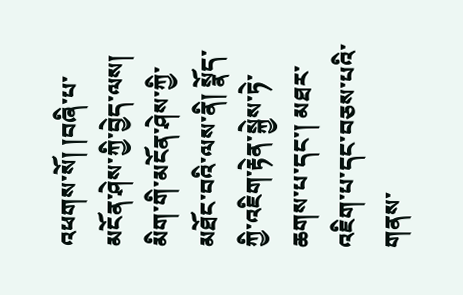འཕགས་སོ། །བཞི་པ་མངོན་ཤེས་ཀྱི་བྱེད་ལས། མིག་གི་མངོན་ཤེས་ཀྱི་མཐོང་བའི་ལས་ནི། སྣོད་ཀྱི་འཇིག་རྟེན་སྐྱེས་ཏེ་ཆགས་པ་དང་། མཐར་འཇིག་པ་དང་བཅས་པའི་གནས་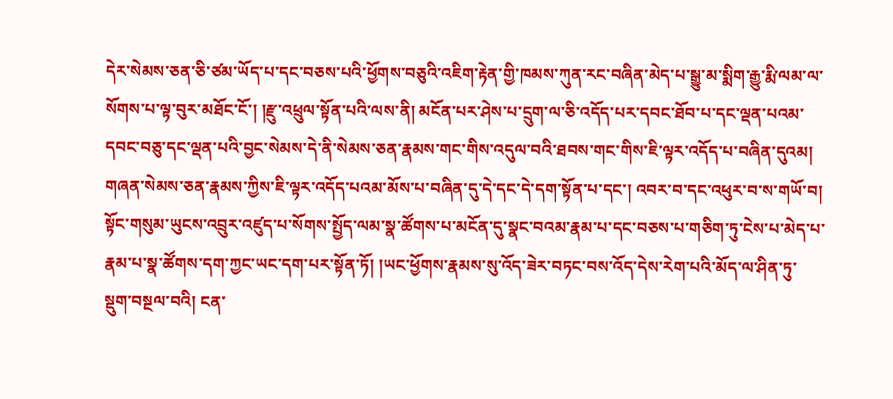དེར་སེམས་ཅན་ཅི་ཙམ་ཡོད་པ་དང་བཅས་པའི་ཕྱོགས་བཅུའི་འཇིག་རྟེན་གྱི་ཁམས་ཀུན་རང་བཞིན་མེད་པ་སྒྱུ་མ་སྨིག་རྒྱུ་རྨི་ལམ་ལ་སོགས་པ་ལྟ་བུར་མཐོང་ངོ་། །རྫུ་འཕྲུལ་སྟོན་པའི་ལས་ནི། མངོན་པར་ཤེས་པ་དྲུག་ལ་ཅི་འདོད་པར་དབང་ཐོབ་པ་དང་ལྡན་པའམ་དབང་བཅུ་དང་ལྡན་པའི་བྱང་སེམས་དེ་ནི་སེམས་ཅན་རྣམས་གང་གིས་འདུལ་བའི་ཐབས་གང་གིས་ཇི་ལྟར་འདོད་པ་བཞིན་དུའམ། གཞན་སེམས་ཅན་རྣམས་ཀྱིས་ཇི་ལྟར་འདོད་པའམ་མོས་པ་བཞིན་དུ་དེ་དང་དེ་དག་སྟོན་པ་དང་། འབར་བ་དང་འཕུར་བ་ས་གཡོ་བ། སྟོང་གསུམ་ཡུངས་འབྲུར་འཛུད་པ་སོགས་སྤྱོད་ལམ་སྣ་ཚོགས་པ་མངོན་དུ་སྣང་བའམ་རྣམ་པ་དང་བཅས་པ་གཅིག་ཏུ་ངེས་པ་མེད་པ་རྣམ་པ་སྣ་ཚོགས་དག་ཀྱང་ཡང་དག་པར་སྟོན་ཏོ། །ཡང་ཕྱོགས་རྣམས་སུ་འོད་ཟེར་བཏང་བས་འོད་དེས་རེག་པའི་མོད་ལ་ཤིན་ཏུ་སྡུག་བསྔལ་བའི། ངན་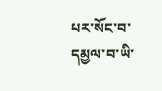པར་སོང་བ་དམྱལ་བ་ཡི་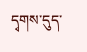དྭགས་དུད་